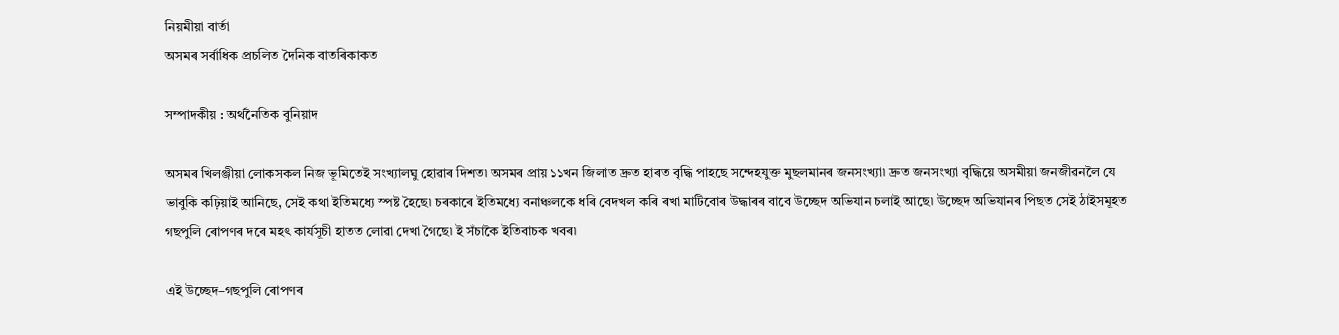নিয়মীয়া বাৰ্তা
অসমৰ সৰ্বাধিক প্ৰচলিত দৈনিক বাতৰিকাকত

সম্পাদকীয় : অর্থনৈতিক বুনিয়াদ

অসমৰ খিলঞ্জীয়া লোকসকল নিজ ভূমিতেই সংখ্যালঘু হোৱাৰ দিশত৷ অসমৰ প্রায় ১১খন জিলাত দ্রুত হাৰত বৃদ্ধি পাহছে সন্দেহযুক্ত মুছলমানৰ জনসংখ্যা৷ দ্রুত জনসংখ্যা বৃদ্ধিয়ে অসমীয়া জনজীৱনলৈ যে ভাবুকি কঢ়িয়াই আনিছে, সেই কথা ইতিমধ্যে স্পষ্ট হৈছে৷ চৰকাৰে ইতিমধ্যে বনাঞ্চলকে ধৰি বেদখল কৰি ৰখা মাটিবোৰ উদ্ধাৰৰ বাবে উচ্ছেদ অভিযান চলাই আছে৷ উচ্ছেদ অভিযানৰ পিছত সেই ঠাইসমূহত গছপুলি ৰোপণৰ দৰে মহৎ কার্যসূচী হাতত লোৱা দেখা গৈছে৷ ই সঁচাকৈ ইতিবাচক খবৰ৷

এই উচ্ছেদ–গছপুলি ৰোপণৰ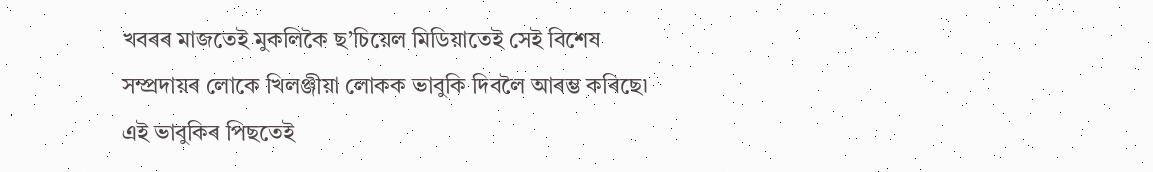খবৰৰ মাজতেই মুকলিকৈ ছ’চিয়েল মিডিয়াতেই সেই বিশেষ সম্প্রদায়ৰ লোকে খিলঞ্জীয়া লোকক ভাবুকি দিবলৈ আৰম্ভ কৰিছে৷ এই ভাবুকিৰ পিছতেই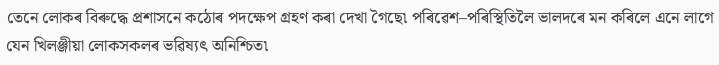তেনে লোকৰ বিৰুদ্ধে প্রশাসনে কঠোৰ পদক্ষেপ গ্রহণ কৰা দেখা গৈছে৷ পৰিৱেশ–পৰিস্থিতিলৈ ভালদৰে মন কৰিলে এনে লাগে যেন খিলঞ্জীয়া লোকসকলৰ ভৱিষ্যৎ অনিশ্চিত৷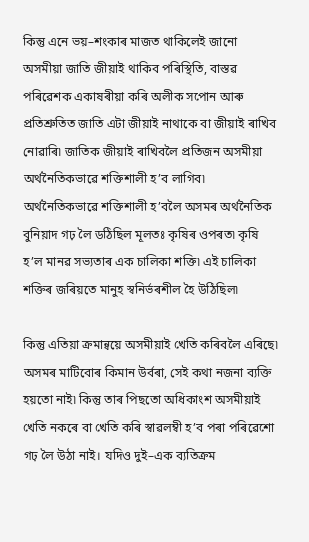কিন্তু এনে ভয়–শংকাৰ মাজত থাকিলেই জানো অসমীয়া জাতি জীয়াই থাকিব পৰিস্থিতি, বাস্তৱ পৰিৱেশক একাষৰীয়া কৰি অলীক সপোন আৰু প্রতিশ্রুতিত জাতি এটা জীয়াই নাথাকে বা জীয়াই ৰাখিব নোৱাৰি৷ জাতিক জীয়াই ৰাখিবলৈ প্রতিজন অসমীয়া অর্থনৈতিকভাৱে শক্তিশালী হ’ব লাগিব৷ অর্থনৈতিকভাৱে শক্তিশালী হ’বলৈ অসমৰ অর্থনৈতিক বুনিয়াদ গঢ় লৈ ডঠিছিল মূলতঃ কৃষিৰ ওপৰত৷ কৃষি হ’ল মানৱ সভ্যতাৰ এক চালিকা শক্তি৷ এই চালিকা শক্তিৰ জৰিয়তে মানুহ স্বনির্ভৰশীল হৈ উঠিছিল৷

কিন্তু এতিয়া ক্রমান্বয়ে অসমীয়াই খেতি কৰিবলৈ এৰিছে৷ অসমৰ মাটিবোৰ কিমান উর্বৰা, সেই কথা নজনা ব্যক্তি হয়তো নাই৷ কিন্তু তাৰ পিছতো অধিকাংশ অসমীয়াই খেতি নকৰে বা খেতি কৰি স্বাৱলম্বী হ’ব পৰা পৰিৱেশো গঢ় লৈ উঠা নাই। যদিও দুই–এক ব্যতিক্রম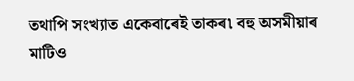তথাপি সংখ্যাত একেবাৰেই তাকৰ৷ বহু অসমীয়াৰ মাটিও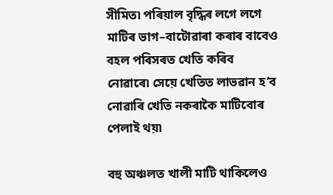সীমিত৷ পৰিয়াল বৃদ্ধিৰ লগে লগে মাটিৰ ভাগ–বাটোৱাৰা কৰাৰ বাবেও বহল পৰিসৰত খেতি কৰিব নোৱাৰে৷ সেয়ে খেতিত লাভৱান হ’ব নোৱাৰি খেতি নকৰাকৈ মাটিবোৰ পেলাই থয়৷

বহু অঞ্চলত খালী মাটি থাকিলেও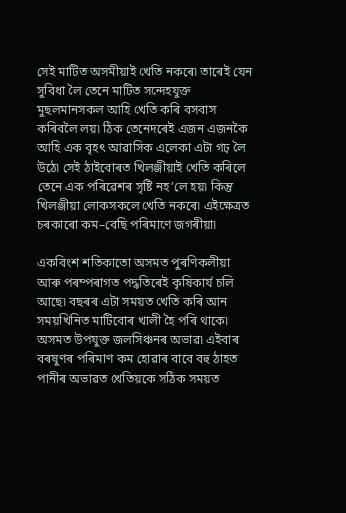সেই মাটিত অসমীয়াই খেতি নকৰে৷ তাৰেই যেন সুবিধা লৈ তেনে মাটিত সন্দেহযুক্ত মুছলমানসকল আহি খেতি কৰি বসবাস কৰিবলৈ লয়৷ ঠিক তেনেদৰেই এজন এজনকৈ আহি এক বৃহৎ আৱাসিক এলেকা এটা গঢ় লৈ উঠে৷ সেই ঠাইবোৰত খিলঞ্জীয়াই খেতি কৰিলে তেনে এক পৰিৱেশৰ সৃষ্টি নহ’লে হয়৷ কিন্তু খিলঞ্জীয়া লোকসকলে খেতি নকৰে৷ এইক্ষেত্রত চৰকাৰো কম–বেছি পৰিমাণে জগৰীয়া৷

একবিংশ শতিকাতো অসমত পুৰণিকলীয়া আৰু পৰম্পৰাগত পদ্ধতিৰেই কৃষিকার্য চলি আছে৷ বছৰৰ এটা সময়ত খেতি কৰি আন সময়খিনিত মাটিবোৰ খালী হৈ পৰি থাকে৷ অসমত উপযুক্ত জলসিঞ্চনৰ অভাৱ৷ এইবাৰ বৰষুণৰ পৰিমাণ কম হোৱাৰ বাবে বহু ঠাহত পানীৰ অভাৱত খেতিয়কে সঠিক সময়ত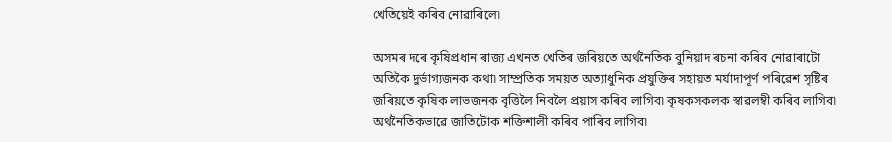খেতিয়েই কৰিব নোৱাৰিলে৷

অসমৰ দৰে কৃষিপ্রধান ৰাজ্য এখনত খেতিৰ জৰিয়তে অর্থনৈতিক বুনিয়াদ ৰচনা কৰিব নোৱাৰাটো অতিকৈ দুর্ভাগ্যজনক কথা৷ সাম্প্রতিক সময়ত অত্যাধুনিক প্রযুক্তিৰ সহায়ত মর্যাদাপূর্ণ পৰিৱেশ সৃষ্টিৰ জৰিয়তে কৃষিক লাভজনক বৃত্তিলৈ নিবলৈ প্রয়াস কৰিব লাগিব৷ কৃষকসকলক স্বাৱলম্বী কৰিব লাগিব৷ অর্থনৈতিকভাৱে জাতিটোক শক্তিশালী কৰিব পাৰিব লাগিব৷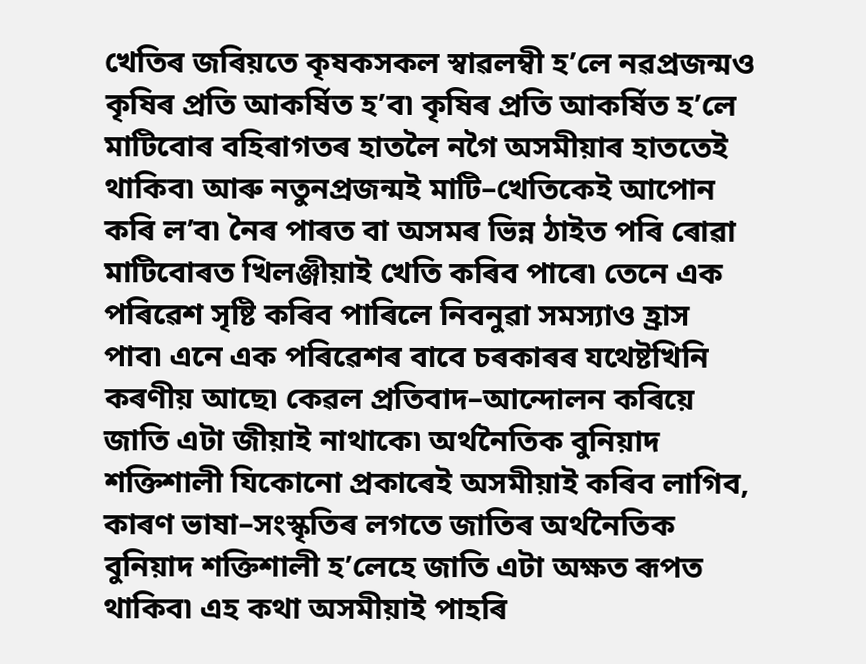খেতিৰ জৰিয়তে কৃষকসকল স্বাৱলম্বী হ’লে নৱপ্রজন্মও কৃষিৰ প্রতি আকর্ষিত হ’ব৷ কৃষিৰ প্রতি আকর্ষিত হ’লে মাটিবোৰ বহিৰাগতৰ হাতলৈ নগৈ অসমীয়াৰ হাততেই থাকিব৷ আৰু নতুনপ্রজন্মই মাটি–খেতিকেই আপোন কৰি ল’ব৷ নৈৰ পাৰত বা অসমৰ ভিন্ন ঠাইত পৰি ৰোৱা মাটিবোৰত খিলঞ্জীয়াই খেতি কৰিব পাৰে৷ তেনে এক পৰিৱেশ সৃষ্টি কৰিব পাৰিলে নিবনুৱা সমস্যাও হ্রাস পাব৷ এনে এক পৰিৱেশৰ বাবে চৰকাৰৰ যথেষ্টখিনি কৰণীয় আছে৷ কেৱল প্রতিবাদ–আন্দোলন কৰিয়ে জাতি এটা জীয়াই নাথাকে৷ অর্থনৈতিক বুনিয়াদ শক্তিশালী যিকোনো প্রকাৰেই অসমীয়াই কৰিব লাগিব, কাৰণ ভাষা–সংস্কৃতিৰ লগতে জাতিৰ অর্থনৈতিক বুনিয়াদ শক্তিশালী হ’লেহে জাতি এটা অক্ষত ৰূপত থাকিব৷ এহ কথা অসমীয়াই পাহৰি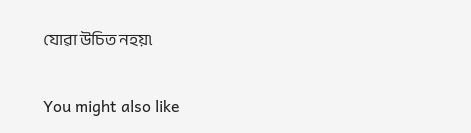যোৱা উচিত নহয়৷

You might also like